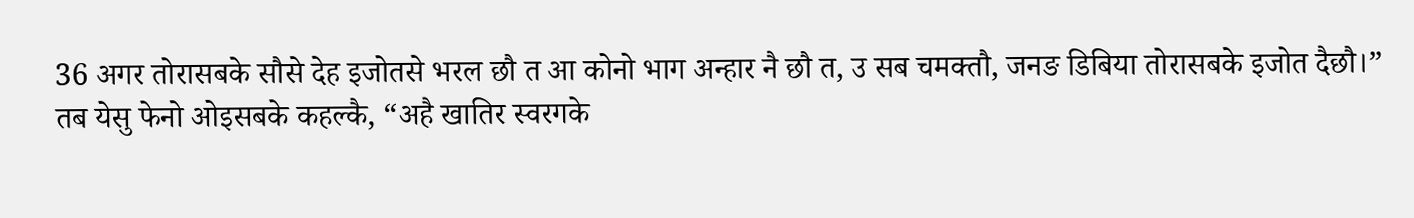36 अगर तोरासबके सौसे देह इजोतसे भरल छौ त आ कोनो भाग अन्हार नै छौ त, उ सब चमक्तौ, जनङ डिबिया तोरासबके इजोत दैछौ।”
तब येसु फेनो ओइसबके कहल्कै, “अहै खातिर स्वरगके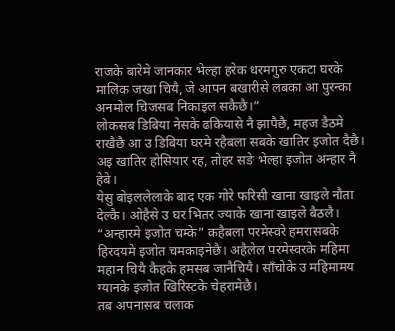राजके बारेमे जानकार भेल्हा हरेक धरमगुरु एकटा घरके मालिक जखा चियै, जे आपन बखारीसे लबका आ पुरन्का अनमोल चिजसब निकाइल सकैछै।”
लोकसब डिबिया नेसके ढकियासे नै झापैछै, महज डैठमे राखैछै आ उ डिबिया घरमे रहैबला सबके खातिर इजोत दैछै।
अइ खातिर होसियार रह, तोहर सङे भेल्हा इजोत अन्हार नै हेबे।
येसु बोइललेलाके बाद एक गोरे फरिसी खाना खाइले नौता देल्कै। ओहैसे उ घर भितर ज्याके खाना खाइले बैठलै।
“अन्हारमे इजोत चम्के” कहैबला परमेस्वरे हमरासबके हिरदयमे इजोत चमकाइनेछै। अहैलेल परमेस्वरके महिमा महान चियै कैहके हमसब जानैचियै। साँचोके उ महिमामय ग्यानके इजोत खिरिस्टके चेहरामेछै।
तब अपनासब चलाक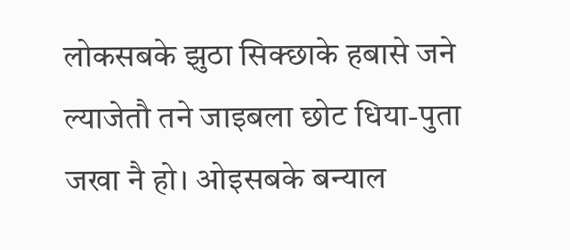लोकसबके झुठा सिक्छाके हबासे जने ल्याजेतौ तने जाइबला छोट धिया-पुता जखा नै हो। ओइसबके बन्याल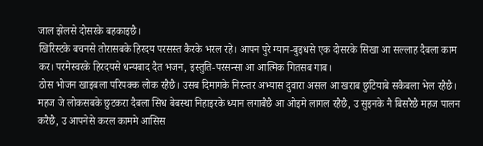जाल झेलसे दोसरके बहकाइछै।
खिरिस्टके बचनसे तोरासबके हिरदय परसस्त कैरके भरल रहे। आपन पुरे ग्यान-बुइधसे एक दोसरके सिखा आ सल्लाह दैबला काम कर। परमेस्वरके हिरदयसे धन्यबाद दैत भजन, इस्तुति-परसन्सा आ आत्मिक गितसब गाब।
ठोस भोजन खाइबला परिपक्क लोक रहैछै। उसब दिमागके निरन्तर अभ्यास दुवारा असल आ खराब छुटियाबे सकैबला भेल रहैछै।
महज जे लोकसबके छुटकरा दैबला सिध बेबस्था निहाइरके ध्यान लगाबैछै आ ओइमे लागल रहैछै, उ सुइनके नै बिसरैछै महज पालन करैछै, उ आपनेसे करल काममे आसिस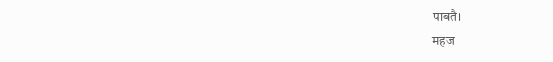पाबतै।
महज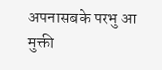अपनासबके परभु आ मुक्ती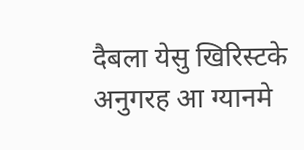दैबला येसु खिरिस्टके अनुगरह आ ग्यानमे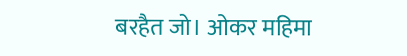बरहैत जो। ओकर महिमा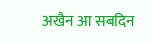अखैन आ सबदिन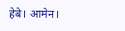हेबे। आमेन।